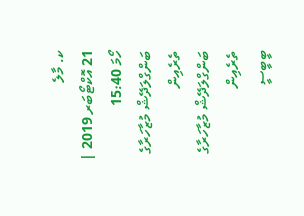ކ. މާލެ
21 އޮކްޓޯބަރ 2019 | ހޯމަ 15:40
ބަންގްލަދޭޝް މުޒާހަރާގެ ތެރެއިން
ބަންގްލަދޭޝް މުޒާހަރާގެ ތެރެއިން
ބީބީސީ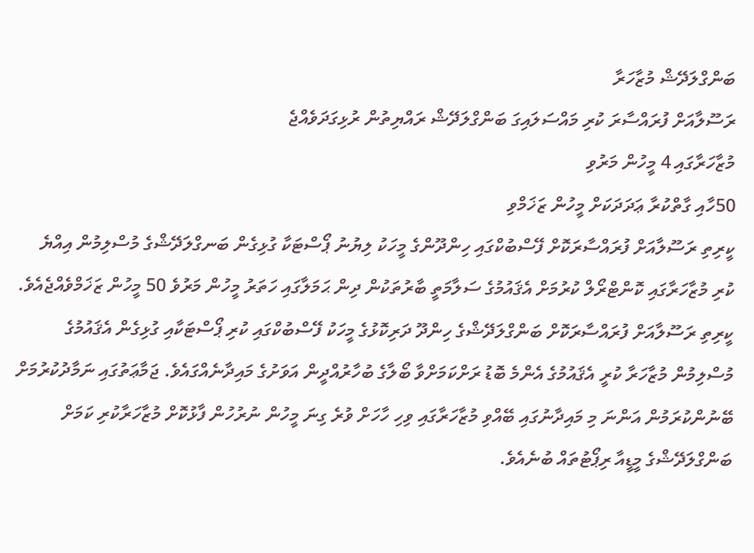ބަންގްލަދޭޝް މުޒާހަރާ
ރަސޫލާއަށް ފުރައްސާރަ ކުރި މައްސަލައިގަ ބަންގްލަދޭޝް ރައްޔިތުން ރުޅިގަދަވެއްޖެ
މުޒާހަރާގައި 4 މީހުން މަރުވި
50ހާއި ގާތްކުރާ ޢަދަދަކަށް މީހުން ޒަޚަމްވި
ކީރިތި ރަސޫލާއަށް ފުރައްސާރަކޮށް ފޭސްބުކްގައި ހިންދޫންގެ މީހަކު ލިޔުނު ޕޯސްޓަކާ ގުޅިގެން ބަނގްލަދޭޝްގެ މުސްލިމުން އިއްޔެ ކުރި މުޒާހަރާގައި ކޮންޓްރޯލް ކުރުމަށް އެޤައުމުގެ ސަލާމަތީ ބާރުތަކުން ދިން ޙަމަލާގައި ހަތަރު މީހުން މަރުވެ 50 މީހުން ޒަޚަމްވެއްޖެއެވެ.
ކީރިތި ރަސޫލާއަށް ފުރައްސާރަކޮށް ބަންގްލަދޭޝްގެ ހިންދޫ ދަރިކޮޅުގެ މީހަކު ފޭސްބުކްގައި ކުރި ޕޯސްޓަކާއި ގުޅިގެން އެޤައުމުގެ މުސްލިމުން މުޒާހަރާ ކުރީ އެޤައުމުގެ އެންމެ ބޮޑު ރަށްކަމަށްވާ ބޯލާގެ ބުހާރުއްދީން އަވަށުގެ މައިދާނެއްގައެވެ. ޖަމާޢަތުގައި ނަމާދުކުރުމަށް ބޭނުންކުރަމުން އަންނަ މި މައިދާނުގައި ބޭއްވި މުޒާހަރާގައި ވިހި ހާހަށް ވުރެ ގިނަ މީހުން ނުރުހުން ފާޅުކޮށް މުޒާހަރާކުރި ކަމަށް ބަންގްލަދޭޝްގެ މީޑީއާ ރިޕޯޓުތައް ބުނެއެވެ.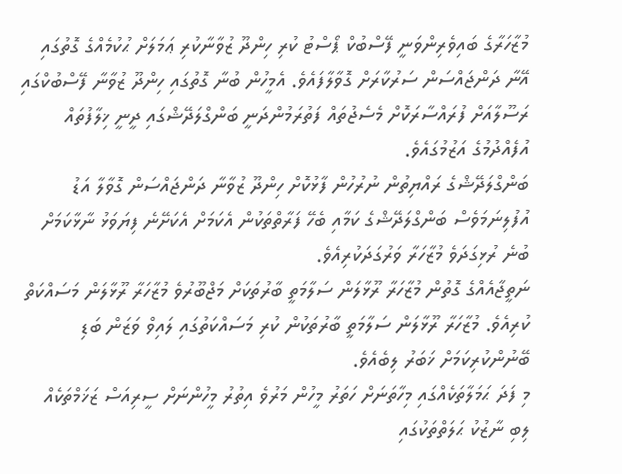މުޒާހަރާގެ ބައިވެރިންވަނީ ފޭސްބުކް ޕޯސްޓު ކުރި ހިންދޫ ޒުވާނާކުރި ޢަމަލަށް ޙުކުމެއްގެ ގޮތުގައި އޭނާ ދަންޖައްސަން ސަރުކާރަށް ގޮވާލާފައެވެ. އެމީހުން ބުނާ ގޮތުގައި ހިންދޫ ޒުވާނާ ފޭސްބުކްގައި ރަސޫލާއަށް ފުރައްސާރަކޮށް މެސެޖުތައް ފަތުރަމުންދަނީ ބަންގްލަދޭޝްގައި ދީނީ ޚިލާފުތައް އުފެއްދުމުގެ އަޒުމުގައެވެ.
ބަންގްލަދޭޝްގެ ރައްޔިތުން ނުރުހުން ފާޅުކޮށް ހިންދޫ ޒުވާނާ ދަންޖައްސަން ގޮވާލާ އަޑު އުފުލިނަމަވެސް ބަންގްލަދޭޝްގެ ކަމާއި ބެހޭ ފަރާތްތަކުން އެކަމަށް އެކަށޭނެ ފިޔަވަޅު ނާޅާކަމަށް ބުނެ ރުޅިގަދަވެ މުޒާހަރާ ވަރުގަދަކުރިއެވެ.
ނަތީޖާއެއްގެ ގޮތުން މުޒާހަރާ ރޫޅާލަން ސަލާމަތީ ބާރުތަކަށް މަޖްބޫރުވެ މުޒާހަރާ ރޫޅާލަން މަސައްކަތް ކުރިއެވެ. މުޒާހަރާ ރޫޅާލަން ސަލާމަތީ ބާރުތަކުން ކުރި މަސައްކަތުގައި ލައިވް ވަޒަން ބަޑި ބޭނުންކުރިކަމަށް ޚަބަރު ލިބެއެވެ.
މި ފަދަ ޙަމަލާތަކެއްގައި މިހާތަނަށް ހަތަރު މީހުން މަރުވެ އިތުރު މީހުންނަށް ސީރިއަސް ޒަޚަމްތަކެއް ލިބި ނާޒުކު ޙަލަތްތަކުގައި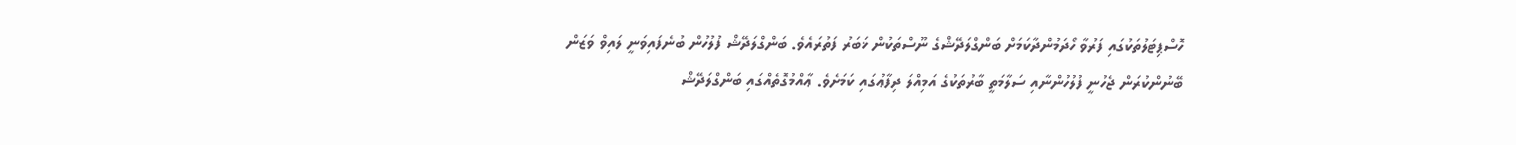ހޮސްޕިޓަލުތަކުގައި ފަރުވާ ހޯދަމުންދާކަމަށް ބަންގްލަދޭޝްގެ ނޫސްތަކުން ޚަބަރު ފަތުރައެވެ. ބަންގްލަދޭޝް ފުލުހުން ބުނެފައިވަނީ ލައިވް ވަޒަން ބޭނުންކުރަން ޖެހުނީ ފުލުހުންނާއި ސަލާމަތީ ބާރުތަކުގެ އަމިއްލަ ދިފާޢުގައި ކަމަށެވެ. ޢާއްމުގޮތެއްގައި ބަންގްލަދޭޝް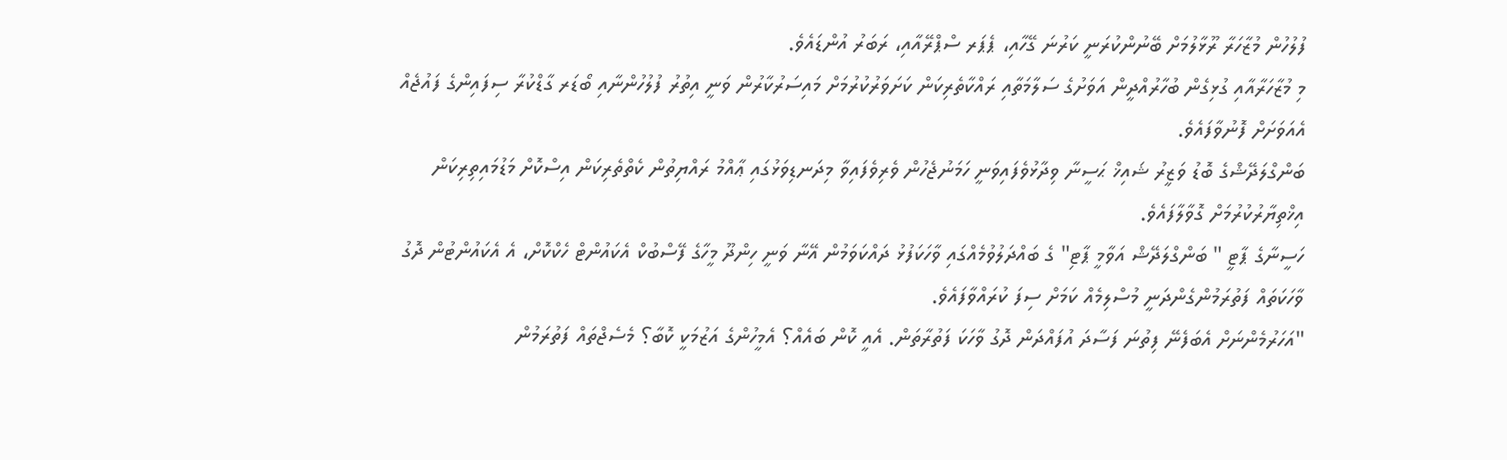ފުލުހުން މުޒާހަރާ ރޫޅާލުމަށް ބޭނުންކުރަނީ ކަރުނަ ގޭހާއި، ޕެޕަރ ސްޕްރޭއާއި، ރަބަރު އުންޑައެވެ.
މި މުޒާހަރާއާއި ގުޅިގެން ބުހާރުއްދީން އަވަށުގެ ސަލާމަތާއި ރައްކާތެރިކަން ކަށަވަރުކުރުމަށް މައިސަރުކާރުން ވަނީ އިތުރު ފުލުހުންނާއި ބޯޑަރ ގާޑްކުރާ ސިފައިންގެ ފައުޖެއް އެއަވަށަށް ފޮނުވާފައެވެ.
ބަންގްލަދޭޝްގެ ބޮޑު ވަޒީރު ޝައިޚް ޙަސީނާ ވިދާޅުވެފައިވަނީ ހަމަނުޖެހުން ވެރިވެފައިވާ މިދަނޑިވަޅުގައި ޢާއްމު ރައްޔިތުން ކެތްތެރިކަން އިސްކޮށް މަޑުމައިތިރިކަން އިޚްތިޔާރުކުރުމަށް ގޮވާލާފައެވެ.
ހަސީނާގެ ޕާޓީ " ބަންގްލަދޭޝް އަވާމީ ޕާޓި" ގެ ބައްދަލުވުމެއްގައި ވާހަކަފުޅު ދައްކަވަމުން އޭނާ ވަނީ ހިންދޫ މީހާގެ ފޭސްބުކް އެކައުންޓް ހެކްކޮށް، އެ އެކައުންޓުން ދޮގު ވާހަކަތައް ފަތުރަމުންގެންދަނީ މުސްލިމެއް ކަމަށް ސިފަ ކުރައްވާފައެވެ.
"އަހަރުމެންނަށް އެބަފެނޭ ފިތުނަ ފަސާދަ އުފައްދަން ދޮގު ވާހަކަ ފަތުރާތަން. އެއީ ކޮން ބައެއް؟ އެމީހުންގެ އަޒުމަކީ ކޮބާ؟ މެސެޖްތައް ފަތުރަމުން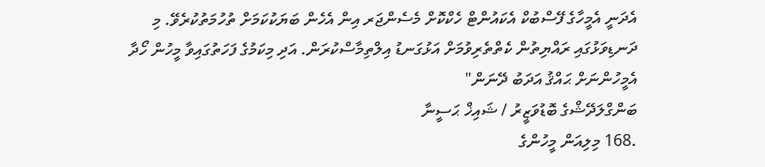އެދަނީ އެމީހާގެ ފޭސްބުކް އެކައުންޓް ހެކްކޮށް މެސެންޖަރ އިން އެހެން ބަޔަކުކަމަށް ތުހުމަތުކުރެވޭ. މި ދަނޑިވަޅުގައި ރައްޔިތުން ކެތްތެރިވުމަށް އަޅުގަނޑު އިލްތިމާސްކުރަން. އަދި މިކަމުގެ ފަހަތުގައިވާ މީހުން ހޯދާ އެމީހުންނަށް ޙައްޤު އަދަބު ދޭނަން"
ބަންގްލަދޭޝްގެ ބޮޑުވަޒީރު / ޝައިޚް ޙަސީނާ
.168 މިލިއަން މީހުންގެ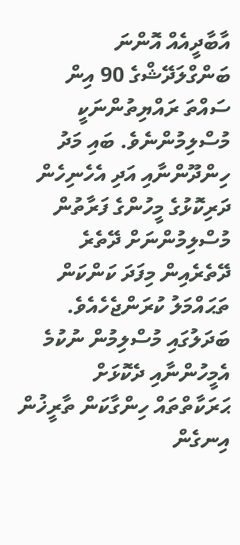އާބާދީއެއް އޮންނަ ބަންގްލަދޭޝްގެ 90 އިން ސައްތަ ރައްޔިތުންނަކީ މުސްލިމުންނެވެ. ބައި މަދު ހިންދޫންނާއި އަދި އެހެނިހެން ދަރިކޮޅުގެ މީހުންގެ ފަރާތުން މުސްލިމުންނަށް ދޭތެރެ ދޭތެރެއިން މިފަދަ ކަންކަން ތަޙައްމަލު ކުރަންޖެހެއެވެ. ބަދަލުގައި މުސްލިމުން ނުކުމެ އެމީހުންނާއި ދެކޮޅަށް ޙަރަކާތްތައް ހިންގާކަން ތާރީޚުން އިނގެން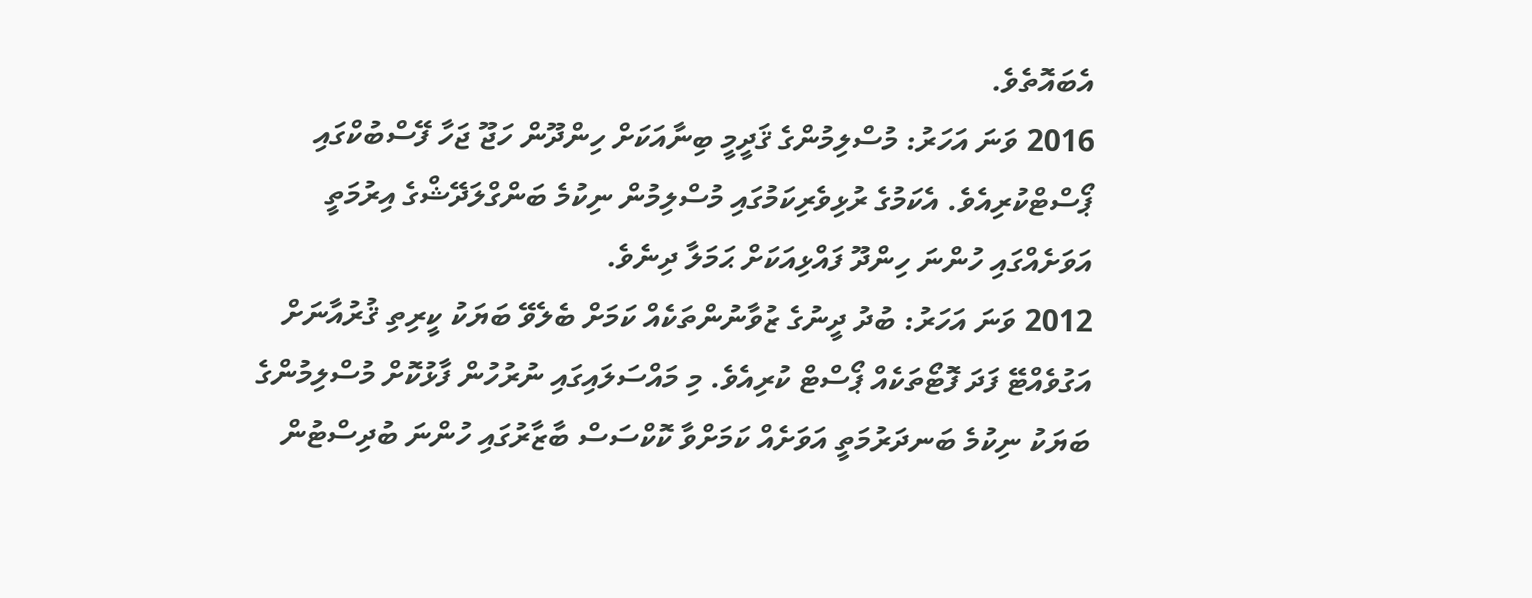އެބައޮތެވެ.
2016 ވަނަ އަހަރު: މުސްލިމުންގެ ޤަދީމީ ބިނާއަކަށް ހިންދޫން ހަޖޫ ޖަހާ ފޭސްބުކްގައި ޕޯސްޓްކުރިއެވެ. އެކަމުގެ ރުޅިވެރިކަމުގައި މުސްލިމުން ނިކުމެ ބަންގްލަދޭޝްގެ އިރުމަތީ އަވަށެއްގައި ހުންނަ ހިންދޫ ފައްޅިއަކަށް ޙަމަލާ ދިނެވެ.
2012 ވަނަ އަހަރު: ބުދު ދީނުގެ ޒުވާނުންތަކެއް ކަމަށް ބެލެވޭ ބަޔަކު ކީރިތި ޤުރުއާނަށް އަގުވެއްޓޭ ފަދަ ފޮޓޯތަކެއް ޕޯސްޓް ކުރިއެވެ. މި މައްސަލައިގައި ނުރުހުން ފާޅުކޮށް މުސްލިމުންގެ ބަޔަކު ނިކުމެ ބަނދަރުމަތީ އަވަށެއް ކަމަށްވާ ކޮކްސަސް ބާޒާރުގައި ހުންނަ ބުދިސްޓުން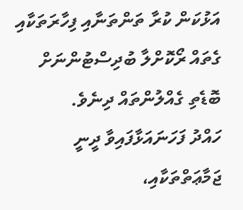އަޅުކަން ކުރާ ތަންތަނާއި ފިހާރަތަކާއި ގެތައް ރޯކޮށްލާ ބުދިސްޓުންނަށް ބޮޑެތި ގެއްލުންތައް ދިނެވެ.
ހައްދު ފަހަނައަޅާފައިވާ ދީނީ ޖަމާޢަތްތަކާއި،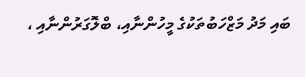ބައި މަދު މަޒްހަބުތަކުގެ މީހުންނާއި، ބްލޮގަރުންނާއި ،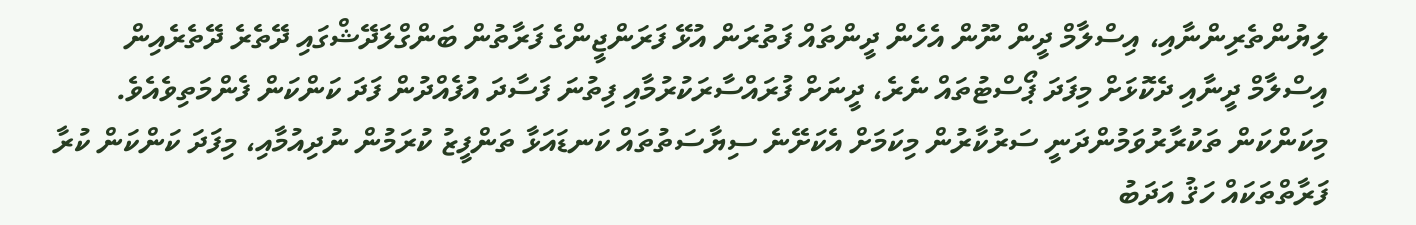ލިޔުންތެރިންނާއި، އިސްލާމް ދީން ނޫން އެހެން ދީންތައް ފަތުރަން އުޅޭ ފަރަންޖީންގެ ފަރާތުން ބަންގްލަދޭޝްގައި ދޭތެރެ ދޭތެރެއިން އިސްލާމް ދީނާއި ދެކޮޅަށް މިފަދަ ޕޯސްޓުތައް ނެރެ، ދީނަށް ފުރައްސާރަކުރުމާއި ފިތުނަ ފަސާދަ އުފެއްދުން ފަދަ ކަންކަން ފެންމަތިވެއެވެ. މިކަންކަން ތަކުރާރުވަމުންދަނީ ސަރުކާރުން މިކަމަށް އެކަށޭނެ ސިޔާސަތުތައް ކަނޑައަޅާ ތަންފީޒު ކުރަމުން ނުދިއުމާއި، މިފަދަ ކަންކަން ކުރާ ފަރާތްތަކައް ހަޤު އަދަބު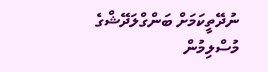ނުދޭތީކަމަށް ބަންގްލަދޭޝްގެ މުސްލިމުން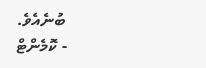ބުނެއެވެ.
- ކޮމެންޓް